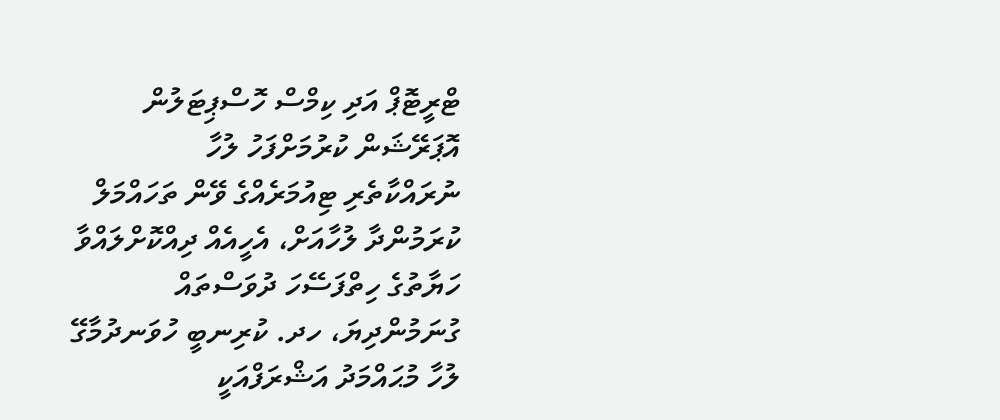ޓްރީޓޮޕް އަދި ކިމްސް ހޮސްޕިޓަލުން އޮޕަރޭޝަން ކުރުމަށްފަހު ލުހާ
ނުރައްކާތެރި ޓިއުމަރެއްގެ ވޭން ތަހައްމަލް ކުރަމުންދާ ލުހާއަށް، އެހީއެއް ދިއްކޮށްލައްވާ
ހަޔާތުގެ ހިތްފަސޭހަ ދުވަސްތައް ގުނަމުންދިޔަ، ހދ. ކުރިނބީ ހުވަނދުމާގޭ ލުހާ މުޙައްމަދު އަޝްރަފްއަކީ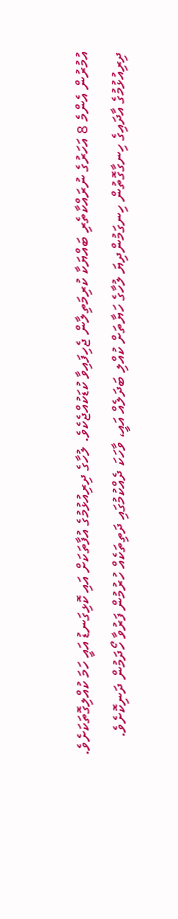އުމުރުން އެންމެ 8 އަހަރުގެ ނުރައްކާތެރި ބައްޔަކާ ކުރިމަތިލާން ޖެހިފައިވާ ކުޑަކުއްޖެކެވެ. ލުހާގެ ދިރިއުޅުމުގެ އުފާތަކަށް އައި ކޮޅިގަނޑު އައީ ހަމަ ކުއްލިގޮތަކަށެވެ.
ދިރިއުޅުމުގެ އާދައިގެ ހިނގާގޮތުން ހިނގަމުންދިޔަ ލުހާގެ ހަޔާތަށް ކުއްލި ބަދަލެއް އައީ، ވާހަކަ ދެއްކުމުގައި ދަތިތަކެއް ހުރުމުން ފަރުވާ ހޯދަމުން ދަނިކޮށެވެ.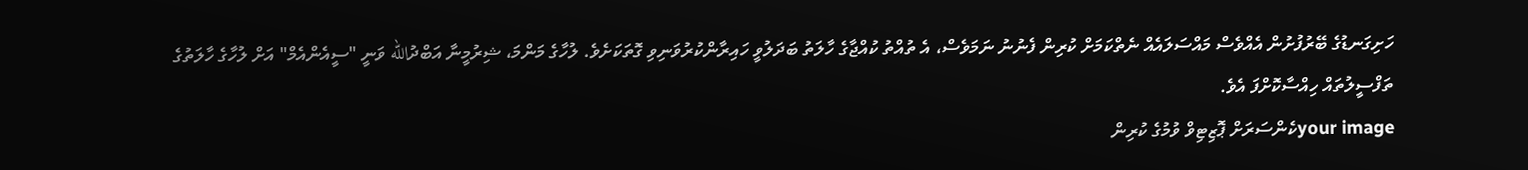ހަށިގަނޑުގެ ބޭރުފުށުން އެއްވެސް މައްސަލައެއް ނެތްކަމަށް ކުރިން ފެނުނު ނަމަވެސް، އެ ތުއްތު ކުއްޖާގެ ހާލަތު ބަދަލުވީ ހައިރާންކުރުވަނިވި ގޮތަކަށެވެ. ލުހާގެ މަންމަ، ޝިރުމީނާ އަބްދުالله ވަނީ "ސީއެންއެމް" އަށް ލުހާގެ ހާލަތުގެ ތަފްސީލުތައް ހިއްސާކޮށްފަ އެވެ.
your imageކެންސަރަށް ޕޮޒިޓިވް ވުމުގެ ކުރިން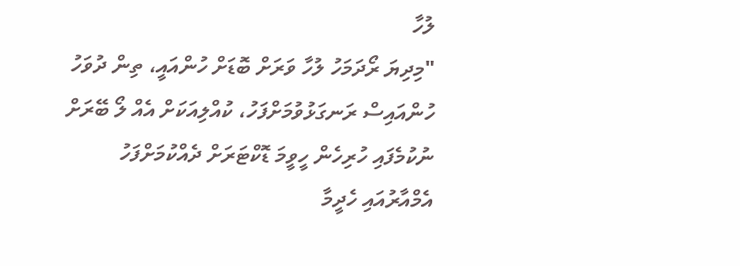ލުހާ
"މިދިޔަ ރޯދަމަހު ލުހާ ވަރަށް ބޮޑަށް ހުންއައީ، ތިން ދުވަހު ހުންއައިސް ރަނގަޅުވުމަށްފަހު، ކުއްލިއަކަށް އެއް ލޯ ބޭރަށް ނުކުމެފައި ހުރިހެން ހީވީމަ ޑޮކްޓަރަށް ދެއްކުމަށްފަހު އެމްއާރުއައި ހެދީމާ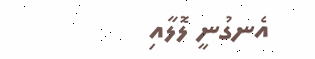އެނގުނީ ލޮލާއި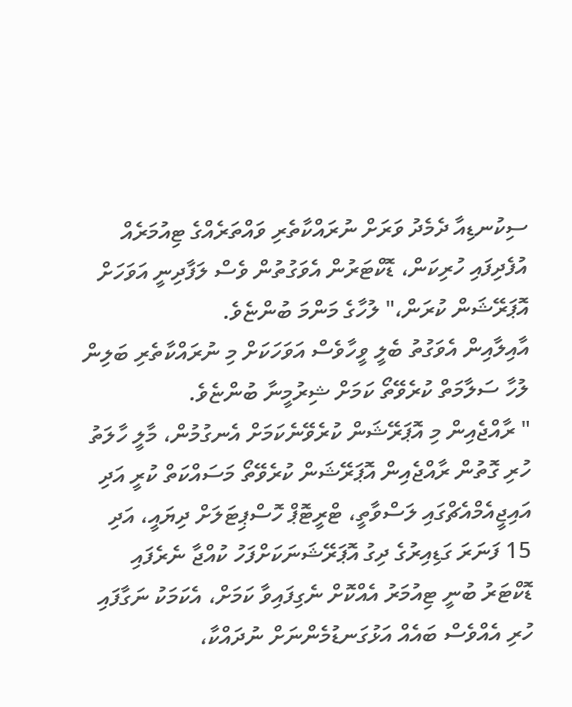ސިކުނޑިއާ ދެމެދު ވަރަށް ނުރައްކާތެރި ވައްތަރެއްގެ ޓިއުމަރެއް އުފެދިފައި ހުރިކަން، ޑޮކްޓަރުން އެވަގުތުން ވެސް ލަފާދިނީ އަވަހަށް އޮޕަރޭޝަން ކުރަން،" ލުހާގެ މަންމަ ބުންޏެވެ.
އާއިލާއިން އެވަގުތު ބެލީ ވީހާވެސް އަވަހަކަށް މި ނުރައްކާތެރި ބަލިން ލުހާ ސަލާމަތް ކުރެވޭތޯ ކަމަށް ޝިރުމީނާ ބުންޏެވެ.
" ރާއްޖެއިން މި އޮޕަރޭޝަން ކުރެވޭނެކަމަށް އެނގުމުން، މާލީ ހާލަތު ހުރި ގޮތުން ރާއްޖެއިން އޮޕަރޭޝަން ކުރެވޭތޯ މަސައްކަތް ކުރީ އަދި އައިޖީއެމްއެޗްގައި ލަސްވާތީ، ޓްރީޓޮޕް ހޮސްޕިޓަލަށް ދިޔައީ، އަދި 15 ފަނަރަ ގަޑިއިރުގެ ދިގު އޮޕަރޭޝަނަކަށްފަހު ކުއްޖާ ނެރެފައި ޑޮކްޓަރު ބުނީ ޓިއުމަރު އެއްކޮށް ނެގިފައިވާ ކަމަށް، އެކަމަކު ނަގާފައި ހުރި އެއްވެސް ބައެއް އަޅުގަނޑުމެންނަށް ނުދައްކާ،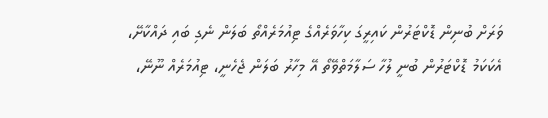ވަރަށް ބުނިން ޑޮކްޓަރުން ކައިރީގަ ކިހާވަރެއްގެ ޓިއުމަރެއްތޯ ބަލަން ނެގި ބައި ދައްކާށޭ، އެކަކަމު ޑޮކްޓަރުން ބުނީ ލުހާ ސަލާމަތްވޭތޯ އޭ މިހާރު ބަލަން ޖެހެނީ، ޓިއުމަރެއް ނޫނޭ،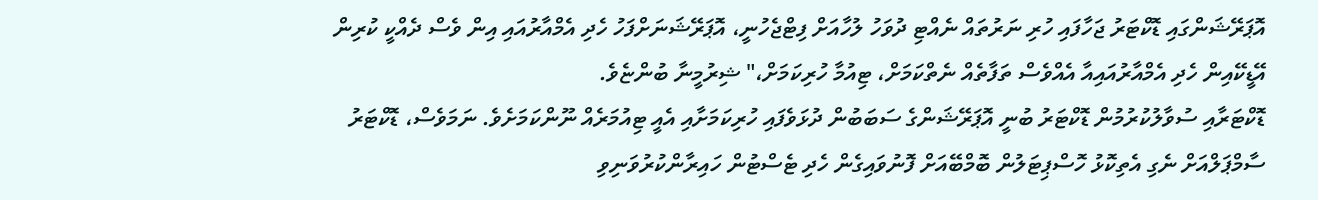އޮޕަރޭޝަންގައި ޑޮކްޓަރު ޖަހާފައި ހުރި ނަރުތައް ނެއްޓި ދުވަހު ލުހާއަށް ފިޓްޖެހުނީ، އޮޕަރޭޝަނަށްފަހު ހެދި އެމްއާރުއައި އިން ވެސް ދެއްކީ ކުރިން އޭޑީކޭއިން ހެދި އެމްއާރުއައިއާ އެއްވެސް ތަފާތެއް ނެތްކަމަށް، ޓިއުމާ ހުރިކަމަށް،" ޝިރުމީނާ ބުންޏެވެ.
ޑޮކްޓަރާއި ސުވާލުކުރުމުން ޑޮކްޓަރު ބުނީ އޮޕަރޭޝަންގެ ސަބަބުން ދުޅަވެފައި ހުރިކަމަށާއި އެއީ ޓިއުމަރެއް ނޫންކަމަށެވެ. ނަމަވެސް، ޑޮކްޓަރު ސާމްޕަލްއަށް ނެގި އެތިކޮޅު ހޮސްޕިޓަލުން ބޮމްބޭއަށް ފޮނުވައިގެން ހެދި ޓެސްޓުން ހައިރާންކުރުވަނިވި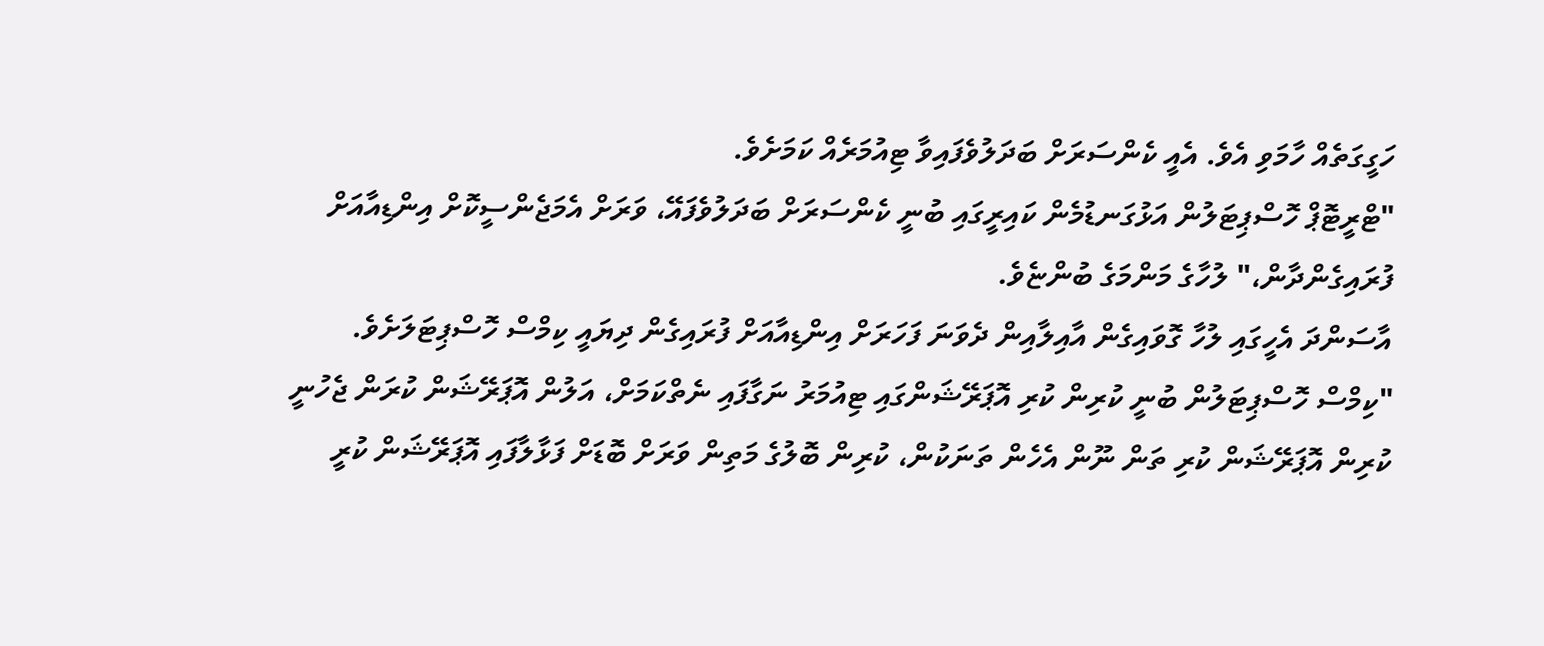ހަގީގަތެއް ހާމަވި އެވެ. އެއީ ކެންސަރަށް ބަދަލުވެފައިވާ ޓިއުމަރެއް ކަމަށެވެ.
"ޓްރީޓޮޕް ހޮސްޕިޓަލުން އަޅުގަނޑުމެން ކައިރީގައި ބުނީ ކެންސަރަށް ބަދަލުވެފައޭ، ވަރަށް އެމަޖެންސީކޮށް އިންޑިއާއަށް ފުރައިގެންދާން،" ލުހާގެ މަންމަގެ ބުންޏެވެ.
އާސަންދަ އެހީގައި ލުހާ ގޮވައިގެން އާއިލާއިން ދެވަނަ ފަހަރަށް އިންޑިއާއަށް ފުރައިގެން ދިޔައީ ކިމްސް ހޮސްޕިޓަލަށެވެ.
"ކިމްސް ހޮސްޕިޓަލުން ބުނީ ކުރިން ކުރި އޮޕަރޭޝަންގައި ޓިއުމަރު ނަގާފައި ނެތްކަމަށް، އަލުން އޮޕަރޭޝަން ކުރަން ޖެހުނީ ކުރިން އޮޕަރޭޝަން ކުރި ތަން ނޫން އެހެން ތަނަކުން، ކުރިން ބޮލުގެ މަތިން ވަރަށް ބޮޑަށް ފަޅާލާފައި އޮޕަރޭޝަން ކުރީ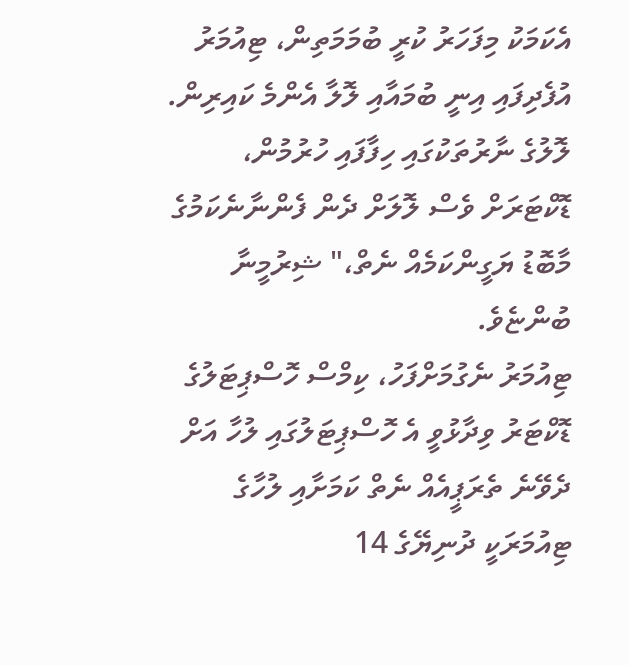އެކަމަކު މިފަހަރު ކުރީ ބުމަމަތިން، ޓިއުމަރު އުފެދިފައި އިނީ ބުމައާއި ލޮލާ އެންމެ ކައިރިން. ލޮލުގެ ނާރުތަކުގައި ހިފާފައި ހުރުމުން، ޑޮކްޓަރަށް ވެސް ލޮލަށް ދެން ފެންނާނެކަމުގެ މާބޮޑު ޔަގީންކަމެއް ނެތް،" ޝިރުމީނާ ބުންޏެވެ.
ޓިއުމަރު ނެގުމަށްފަހު، ކިމްސް ހޮސްޕިޓަލުގެ ޑޮކްޓަރު ވިދާޅުވީ އެ ހޮސްޕިޓަލުގައި ލުހާ އަށް ދެވޭނެ ތެރަޕީއެއް ނެތް ކަމަށާއި ލުހާގެ ޓިއުމަރަކީ ދުނިޔޭގެ 14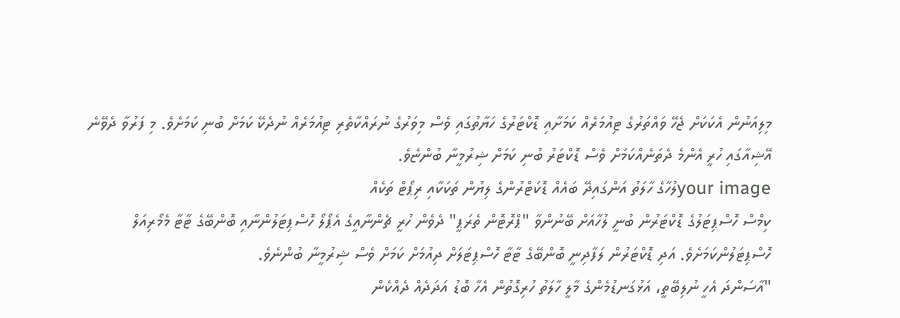މިލިއަނުން އެކަކަށް ޖެހޭ ވައްތަރުގެ ޓިއުމަރެއް ކަމަށާއި ޑޮކްޓަރުގެ ހަޔާތުގައި ވެސް މިވަރުގެ ނުރައްކާތެރި ޓިއުމަރެއް ނުދެކޭ ކަމަށް ބުނި ކަމަށެވެ. މި ފަރުވާ ދެވޭނެ އޭޝިއާގައި ހުރީ އެންމެ ދެތަނެއްކަމަށް ވެސް ޑޮކްޓަރު ބުނި ކަމަށް ޝިރުމީނާ ބުންޏެވެ.
your imageލުހާގެ ހާލަތު އަންގައިދޭ ބައެއް ޑޮކަޓްރުންގެ ލިޔުން ތަކަކާއި ރިޕޯޓް ތަކެއް
ކިމްސް ހޮސްޕިޓަލުގެ ޑޮކްޓަރުން ބުނީ ލުހާއަށް ބޭނުންވާ "ޕްރޮޓޮން ތެރަޕީ" ދެވެން ހުރީ ޗެންނާއީގެ އެޕޯލޯ ހޮސްޕިޓަލުންނާއި ބޮންބޭގެ ޓާޓާ މެމޯރިއަލް ހޮސްޕިޓަލުންކަމަށެވެ. އަދި ޑޮކްޓަރުން ލަފާދިނީ ބޮންބޭގެ ޓާޓާ ހޮސްޕިޓަލަށް ދިއުމަށް ކަމަށް ވެސް ޝިރުމީނާ ބުންނެވެ.
"އާސަންދަ އެހީ ނުލިބޭތީ، އަޅުގަނޑުމެންގެ މާލީ ހާލަތު ހުރިގޮތުން އެހާ ބޮޑު އަދަދެއް ދެއްކެން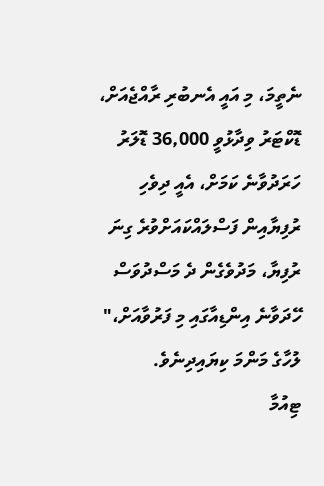ނެތީމަ، މި އައީ އެނބުރި ރާއްޖެއަށް، ޑޮކްޓަރު ވިދާޅުވީ 36,000 ޑޮލަރު ހަރަދުވާނެ ކަމަށް، އެއީ ދިވެހި ރުފިޔާއިން ފަސްލައްކައަށްވުރެ ގިނަ ރުފިޔާ، މަދުވެގެން ދެ މަސްދުވަސް ހޭދަވާނެ އިންޑިއާގައި މި ފަރުވާއަށް،" ލުހާގެ މަންމަ ކިޔައިދިނެވެ.
ޓިއުމާ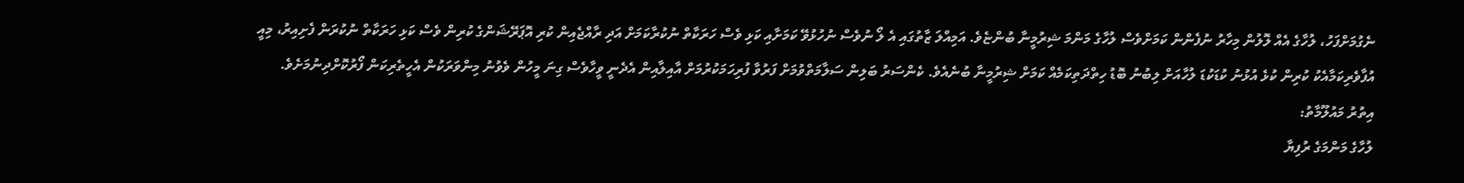ނެގުމަށްފަހު، ލުހާގެ އެއް ލޮލުން މިހާރު ނުފެންން ކަމަށްވެސް ލުހާގެ މަންމަ ޝިރުމީނާ ބުންޏެވެ. އަމިއްލަ ޒާތުގައި އެ ލޯ ނުވެސް ނުހުޅުވޭ ކަމަށާއި ކަޅި ވެސް ހަރަކާތް ނުކުރާކަމަށް އަދި ރާއްޖެއިން ކުރި އޮޕަރޭޝަންގެ ކުރިން ވެސް ކަޅި ހަރަކާތް ނުކުރަން ފެށިއިރު، މިއީ އުފާވެރިކަމާއެކު ކުރިން ކުޅެ އުޅުނު ކުޑަކުޑަ ލުހާއަށް ލިބުނު ބޮޑު ހިތްދަތިކަމެއް ކަމަށް ޝިރުމީނާ ބުނެއެވެ. ކެންސަރު ބަލިން ސަލާމަތްވުމަށް ފަރުވާ ފުރިހަމަކުރުމަށް އާއިލާއިން އެދެނީ ވީހާވެސް ގިނަ މީހުން ވެވުނު މިންވަރަކުން އެހީތެރިކަން ފޯރުކޮށްދިނުމަށެވެ.
އިތުރު މައުލޫމާތު:
ލުހާގެ މަންމަގެ ރުފިޔާ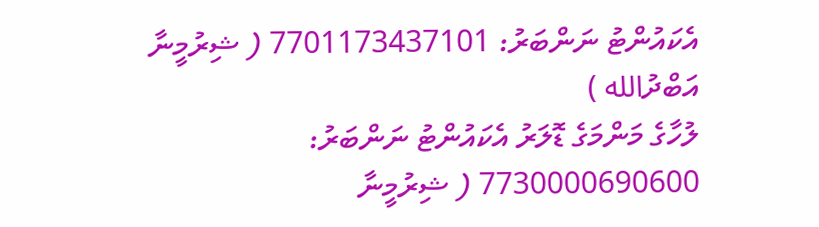އެކައުންޓު ނަންބަރު: 7701173437101 ( ޝިރުމީނާ އަބްދުالله )
ލުހާގެ މަންމަގެ ޑޮލަރު އެކައުންޓު ނަންބަރު: 7730000690600 ( ޝިރުމީނާ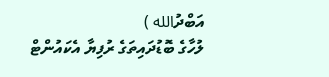އަބްދުالله )
ލުހާގެ ބޮޑުދައިތަގެ ރުފިޔާ އެކައުންޓް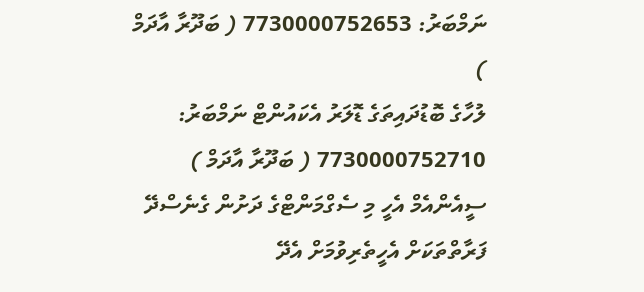ނަމްބަރު: 7730000752653 ( ބަދޫރާ އާދަމް )
ލުހާގެ ބޮޑުދައިތަގެ ޑޮލަރު އެކައުންޓް ނަމްބަރު: 7730000752710 ( ބަދޫރާ އާދަމް )
ސީއެންއެމް އެހީ މި ސެގްމަންޓްގެ ދަށުން ގެނެސްދޭ ފަރާތްތަކަށް އެހީތެރިވުމަށް އެދޭ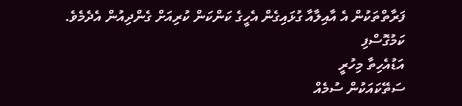ފަރާތްތަކުން އެ އާއިލާއާ ގުޅައިގެން އެހީގެ ކަންކަން ކުރިއަށް ގެންދިއުން އެދެމެވެ.
ކަމުގޮސްފި
އަޑުއެހިތާ މިހުރީ
ސަތޭކައަކުން ސުމެއް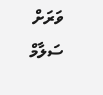ވަރަށް ސަލާމް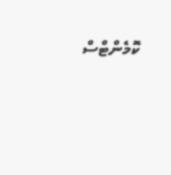ކޮމެންޓްސް